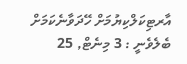އާރޓިކަލްކިޔުމަށް ހޭދަވާނެކަމަށް ބެލެވެނީ : 3 މިނެޓް, 25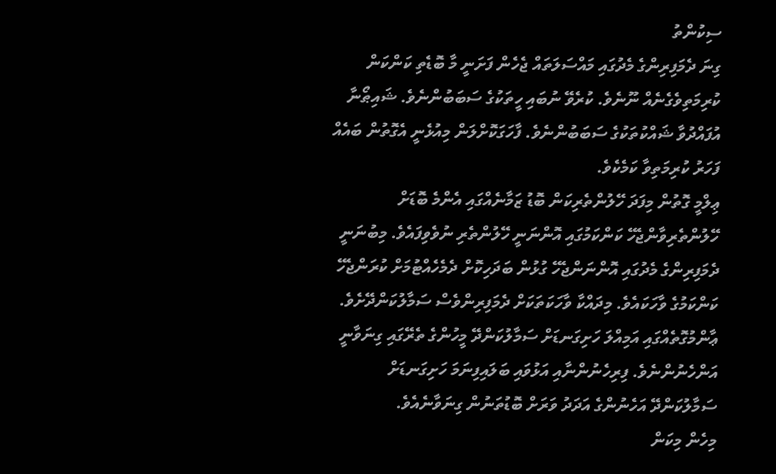ސިކުންތު
ގިނަ ދެމަފިރިންގެ މެދުގައި މައްސަލަތައް ޖެހެން ފަށަނީ މާ ބޮޑެތި ކަންކަން ކުރިމަތިވެގެނެއް ނޫނެވެ. ކުރެވޭ ނުބައި ހީތަކުގެ ސަބަބުންނެވެ. ޝައިޠޯނާ އުފައްދުވާ ޝައްކުތަކުގެ ސަބަބުންނެވެ. ފާހަގަކޮށްލަން މިއުޅެނީ އެގޮތުން ބައެއް ފަހަރު ކުރިމަތިވާ ކަމެކެވެ.
ޢިލްމީ ގޮތުން މިފަދަ ހޭލުންތެރިކަން ބޮޑު ޒަމާނެއްގައި އެންމެ ބޮޑަށް ހޭލުންތެރިވާންޖެހޭ ކަންކަމުގައި އޮންނަނީ ހޭލުންތެރި ނުވެވިފައެވެ. މިބުނަނީ ދެމަފިރިންގެ މެދުގައި އޮންނަންޖެހޭ ގުޅުން ބަދަހިކޮށް ދެމެހެއްޓުމަށް ކުރަންޖެހޭ ކަންކަމުގެ ވާހަކައެވެ. މިދައްކާ ވާހަކަތަކަށް ދެމަފިރިންވެސް ސަމާލުކަންދޭށެވެ.
ޢާންމުގޮތެއްގައި އަމިއްލަ ހަށިގަނޑަށް ސަމާލުކަންދޭ މީހުންގެ ތެރޭގައި ގިނަވާނީ އަންހެނުންނެވެ. ފިރިހެނުންނާއި އަޅުވައި ބަލައިފިނަމަ ހަށިގަނޑަށް ސަމާލުކަންދޭ އަހެނުންގެ އަދަދު ވަރަށް ބޮޑުތަނުން ގިނަވާނެއެވެ.
މިހެން މިކަން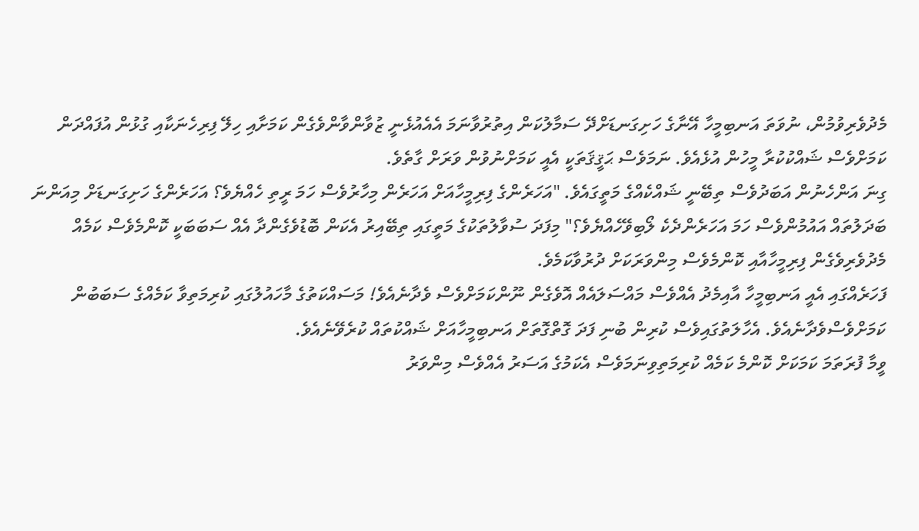މެދުވެރިވުމުން، ނުވަތަ އަނބިމީހާ އޭނާގެ ހަށިގަނޑަށްދޭ ސަމާލުކަން އިތުރުވާނަމަ އެއެއުޅެނީ ޒުވާންވާންވެގެން ކަމަށާއި ހިލޭ ފިރިހެނަކާއި ގުޅުން އުފައްދަން ކަމަށްވެސް ޝައްކުކުރާ މީހުން އުޅެއެވެ. ނަމަވެސް ޙަޤީޤަތަކީ އެއީ ކަމަށްނުވުން ވަރަށް ގާތެވެ.
ގިނަ އަންހެނުން އަބަދުވެސް ތިބޭނީ ޝައްކެއްގެ މަތީގައެވެ. "އަހަރެންގެ ފިރިމީހާއަށް އަހަރެން މިހާރުވެސް ހަމަ ރީތި ހެއްޔެވެ؟ އަހަރެންގެ ހަށިގަނޑަށް މިއަންނަ ބަދަލުތައް އައުމުންވެސް ހަމަ އަހަރެންދެކެ ލޯބިވޭހެއްޔެވެ؟" މިފަދަ ސުވާލުތަކުގެ މަތީގައި ތިބޭއިރު އެކަން ބޮޑުވެގެންދާ އެއް ސަބަބަކީ ކޮންމެވެސް ކަމެއް މެދުވެރިވެގެން ފިރިމީހާއާއި ކޮންމެވެސް މިންވަރަކަށް ދުރުވާކަމެވެ.
ފަހަރެއްގައި އެއީ އަނބިމީހާ އާއިމެދު އެއްވެސް މައްސަލައެއް އޮވެގެން ނޫންކަމަށްވެސް ވެދާނެއެވެ! މަސައްކަތުގެ މާހައުލުގައި ކުރިމަތިވާ ކަމެއްގެ ސަބަބުން ކަމަށްވެސްވެދާނެއެވެ. އެހާލަތުގައިވެސް ކުރިން ބުނި ފަދަ ގޮތްގޮތަށް އަނބިމީހާއަށް ޝައްކުތައް ކުރެވޭނެއެވެ.
ވީމާ ފުރަތަމަ ކަމަކަށް ކޮންމެ ކަމެއް ކުރިމަތިވިނަމަވެސް އެކަމުގެ އަސަރު އެއްވެސް މިންވަރު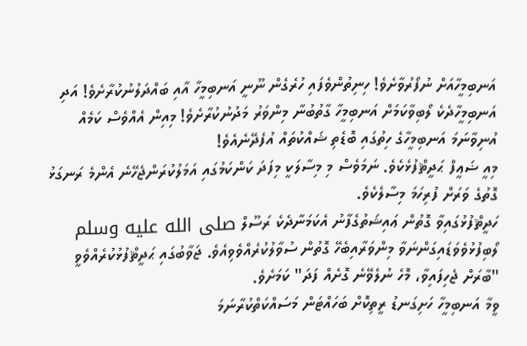އަނބިމީހާއަށް ނުފޯރުވާށެވެ! ހިނިތުންވެފައި ހުރެގެން ނޫނީ އަނބިމީހާ އާއި ބައްދަލުނުކުރާށެވެ! އަދި އަނބިމީހާދެކެ ލޯބިވާކަމަށް އަނބިމީހާ ގާތުބުނާ މިންވަރު މަދުނުކުރާށެވެ! މިއިން އެއްވެސް ކަމެއް އުނިވާނަމަ އަނބިމީހާގެ ހިތުގައި ބޮޑެތި ޝައްކުތައް އުފެދޭނެއެވެ!
މިއީ ޟަޢީފް ޙަދީޘްފުޅެކެވެ. ނަމަވެސް މި މިސާލަކީ މިފަދަ ކަންކަމުގައި އަމަލުކުރަންޖެހޭނެ އެންމެ ރަނގަޅު ގޮތުގެ ވަރަށް ފުރިހަމަ މިސާލެކެވެ.
ހަދީޘްފުޅުގައިވާ ގޮތުން ޢައިޝަތުގެފާނު އެކަމަނާދެކެ ރަސޫލް صلى الله عليه وسلم ލޯބިފުޅުވެވަޑައިގަންނަވާ މިންވަރާއިބެހޭ ގޮތުން ސުވާލުކުރެއްވެވިއެވެ. ޖަވާބުގައި ޙަދީޘްފުޅުކުރެއްވެވީ "ބާރަށް ޖެހިފައިވާ، މޮހެ ނުލެވޭނެ ގޮށެއް ފަދަ" ކަމަށެވެ.
ވީމާ އަނބިމީހާ ހަށިގަނޑު ރީތިކޮށް ބަހައްޓަން މަސައްކަތްކުރާނަމަ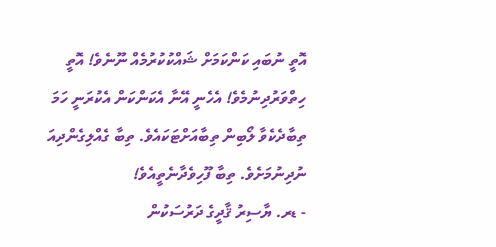އޮތީ ނުބައި ކަންކަމަށް ޝައްކުކުރުމެއް ނޫނެވެ! އޮތީ ހިތްވަރުދިނުމެވެ! އެހެނީ އޭނާ އެކަންކަން އެކުރަނީ ހަމަ ތިބާދެކެވާ ލޯބިން ތިބާއަށްޓަކައެވެ. ތިބާ ގެއްލިގެންދިއަ ނުދިނުމަށެވެ. ތިބާ ފޫހިވެދާނެތީއެވެ!
- ޑރ. ޔާސިރު ޤާދީގެ ދަރުސަކުން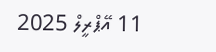11 އޭޕްރީލް 2025